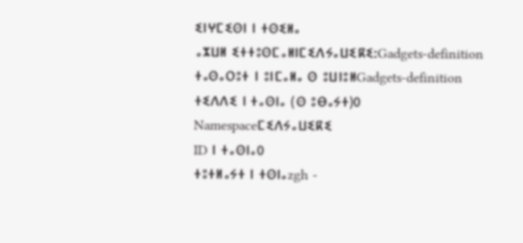ⵉⵏⵖⵎⵉⵙⵏ ⵏ ⵜⵙⵉⵍⴰ
ⴰⵣⵡⵍ ⵉⵜⵜⵓⵙⵎⴰⵍⵏⵎⵉⴷⵢⴰⵡⵉⴽⵉ:Gadgets-definition
ⵜⴰⵙⴰⵔⵓⵜ ⵏ ⵓⵏⵎⴰⵍⴰ ⵙ ⵓⵡⵏⵓⵍGadgets-definition
ⵜⵉⴷⴷⵉ ⵏ ⵜⴰⵙⵏⴰ (ⵙ ⵓⴱⴰⵢⵜ)0
Namespaceⵎⵉⴷⵢⴰⵡⵉⴽⵉ
ID ⵏ ⵜⴰⵙⵏⴰ0
ⵜⵓⵜⵍⴰⵢⵜ ⵏ ⵜⵙⵏⴰzgh -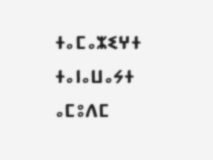ⵜⴰⵎⴰⵣⵉⵖⵜ ⵜⴰⵏⴰⵡⴰⵢⵜ
ⴰⵎⵓⴷⵎ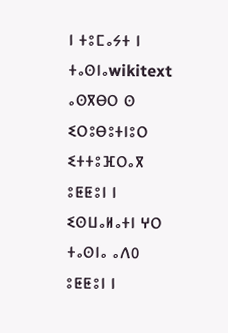ⵏ ⵜⵓⵎⴰⵢⵜ ⵏ ⵜⴰⵙⵏⴰwikitext
ⴰⵙⴳⴱⵔ ⵙ ⵉⵔⵓⴱⵓⵜⵏⵓⵔ ⵉⵜⵜⵓⴼⵔⴰⴳ
ⵓⵟⵟⵓⵏ ⵏ ⵉⵙⵡⴰⵍⴰⵜⵏ ⵖⵔ ⵜⴰⵙⵏⴰ ⴰⴷ0
ⵓⵟⵟⵓⵏ ⵏ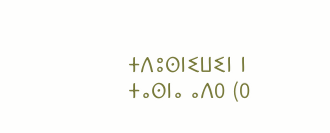ⵜⴷⵓⵙⵏⵉⵡⵉⵏ ⵏ ⵜⴰⵙⵏⴰ ⴰⴷ0 (0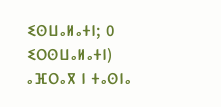ⵉⵙⵡⴰⵍⴰⵜⵏ; 0 ⵉⵔⵙⵡⴰⵍⴰⵜⵏ)
ⴰⴼⵔⴰⴳ ⵏ ⵜⴰⵙⵏⴰ